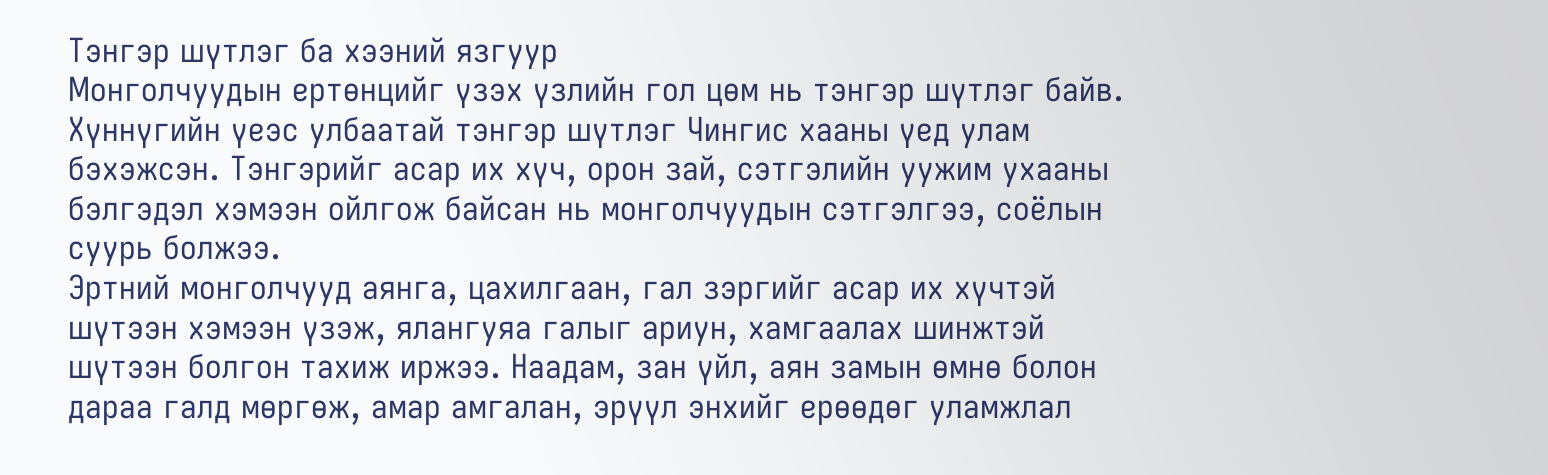Тэнгэр шүтлэг ба хээний язгуур
Монголчуудын ертөнцийг үзэх үзлийн гол цөм нь тэнгэр шүтлэг байв. Хүннүгийн үеэс улбаатай тэнгэр шүтлэг Чингис хааны үед улам бэхэжсэн. Тэнгэрийг асар их хүч, орон зай, сэтгэлийн уужим ухааны бэлгэдэл хэмээн ойлгож байсан нь монголчуудын сэтгэлгээ, соёлын суурь болжээ.
Эртний монголчууд аянга, цахилгаан, гал зэргийг асар их хүчтэй шүтээн хэмээн үзэж, ялангуяа галыг ариун, хамгаалах шинжтэй шүтээн болгон тахиж иржээ. Наадам, зан үйл, аян замын өмнө болон дараа галд мөргөж, амар амгалан, эрүүл энхийг ерөөдөг уламжлал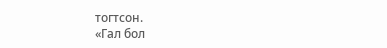тогтсон.
«Гал бол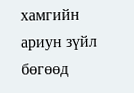хамгийн ариун зүйл бөгөөд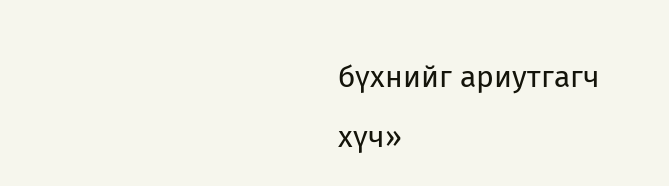бүхнийг ариутгагч хүч»